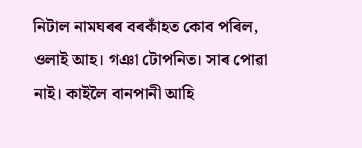নিটাল নামঘৰৰ বৰকাঁহত কোব পৰিল, ওলাই আহ। গঞা টোপনিত। সাৰ পোৱা নাই। কাইলৈ বানপানী আহি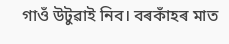গাওঁ উটুৱাই নিব। বৰকাঁহৰ মাত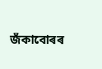জঁকাবোৰৰ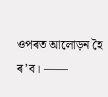ওপৰত আলোড়ন হৈ ৰ’ব। ——